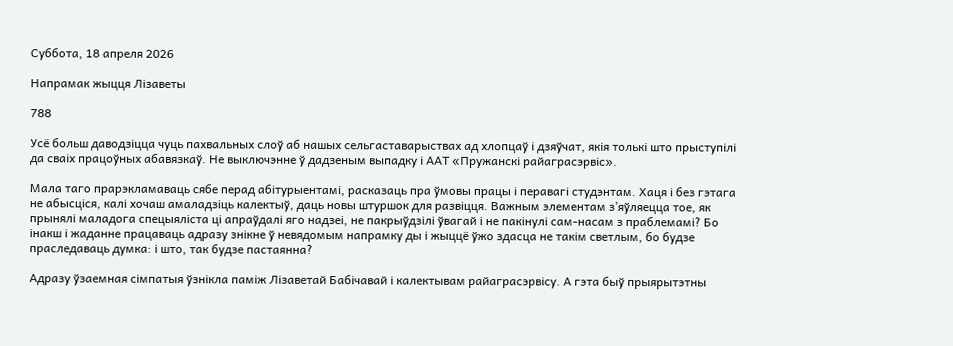Суббота, 18 апреля 2026

Напрамак жыцця Лізаветы

788

Усё больш даводзіцца чуць пахвальных слоў аб нашых сельгаставарыствах ад хлопцаў і дзяўчат, якія толькі што прыступілі да сваіх працоўных абавязкаў. Не выключэнне ў дадзеным выпадку і ААТ «Пружанскі райаграсэрвіс».

Мала таго прарэкламаваць сябе перад абітурыентамі, расказаць пра ўмовы працы і перавагі студэнтам. Хаця і без гэтага не абысціся, калі хочаш амаладзіць калектыў, даць новы штуршок для развіцця. Важным элементам з’яўляецца тое, як прынялі маладога спецыяліста ці апраўдалі яго надзеі, не пакрыўдзілі ўвагай і не пакінулі сам-насам з праблемамі? Бо інакш і жаданне працаваць адразу знікне ў невядомым напрамку ды і жыццё ўжо здасца не такім светлым, бо будзе праследаваць думка: і што, так будзе пастаянна?

Адразу ўзаемная сімпатыя ўзнікла паміж Лізаветай Бабічавай і калектывам райаграсэрвісу. А гэта быў прыярытэтны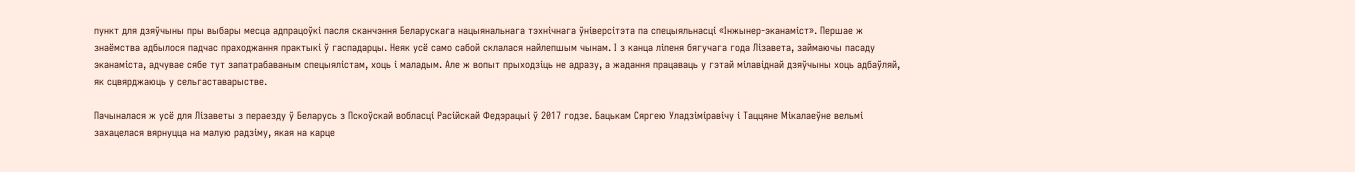пункт для дзяўчыны пры выбары месца адпрацоўкі пасля сканчэння Беларускага нацыянальнага тэхнічнага ўніверсітэта па спецыяльнасці «Інжынер-эканаміст». Першае ж знаёмства адбылося падчас праходжання практыкі ў гаспадарцы. Неяк усё само сабой склалася найлепшым чынам. І з канца ліпеня бягучага года Лізавета, займаючы пасаду эканаміста, адчувае сябе тут запатрабаваным спецыялістам, хоць і маладым. Але ж вопыт прыходзіць не адразу, а жадання працаваць у гэтай мілавіднай дзяўчыны хоць адбаўляй, як сцвярджаюць у сельгаставарыстве.

Пачыналася ж усё для Лізаветы з пераезду ў Беларусь з Пскоўскай вобласці Расійскай Федэрацыі ў 2017 годзе. Бацькам Сяргею Уладзіміравічу і Таццяне Мікалаеўне вельмі захацелася вярнуцца на малую радзіму, якая на карце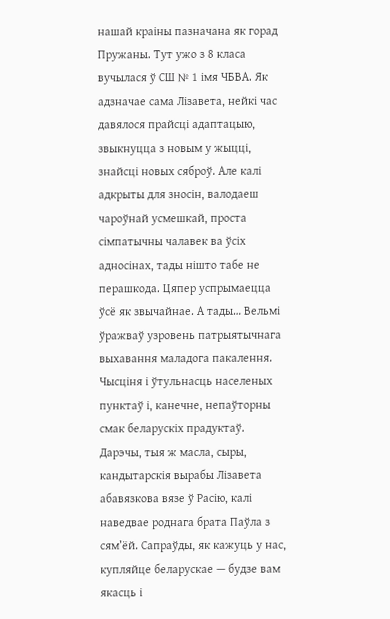нашай краіны пазначана як горад Пружаны. Тут ужо з 8 класа вучылася ў СШ № 1 імя ЧБВА. Як адзначае сама Лізавета, нейкі час давялося прайсці адаптацыю, звыкнуцца з новым у жыцці, знайсці новых сяброў. Але калі адкрыты для зносін, валодаеш чароўнай усмешкай, проста сімпатычны чалавек ва ўсіх адносінах, тады нішто табе не перашкода. Цяпер успрымаецца ўсё як звычайнае. А тады… Вельмі ўражваў узровень патрыятычнага выхавання маладога пакалення. Чысціня і ўтульнасць населеных пунктаў і, канечне, непаўторны смак беларускіх прадуктаў. Дарэчы, тыя ж масла, сыры, кандытарскія вырабы Лізавета абавязкова вязе ў Расію, калі наведвае роднага брата Паўла з сям’ёй. Сапраўды, як кажуць у нас, купляйце беларускае — будзе вам якасць і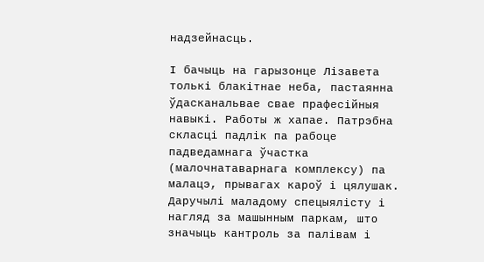надзейнасць.

І бачыць на гарызонце Лізавета толькі блакітнае неба, пастаянна ўдасканальвае свае прафесійныя навыкі. Работы ж хапае. Патрэбна скласці падлік па рабоце падведамнага ўчастка (малочнатаварнага комплексу) па малацэ, прывагах кароў і цялушак. Даручылі маладому спецыялісту і нагляд за машынным паркам, што значыць кантроль за палівам і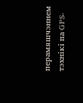перамяшчэннем тэхнікі па GPS-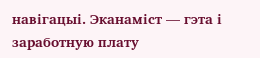навігацыі. Эканаміст — гэта і заработную плату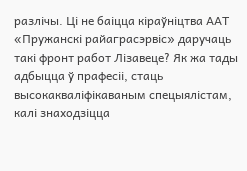разлічы. Ці не баіцца кіраўніцтва ААТ «Пружанскі райаграсэрвіс» даручаць такі фронт работ Лізавеце? Як жа тады адбыцца ў прафесіі, стаць высокакваліфікаваным спецыялістам, калі знаходзіцца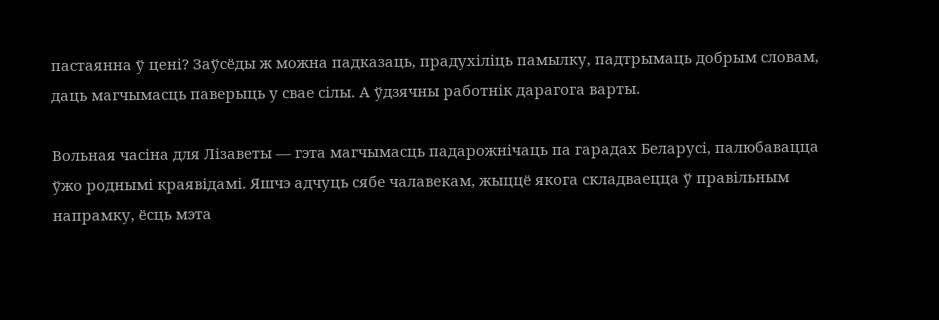пастаянна ў цені? Заўсёды ж можна падказаць, прадухіліць памылку, падтрымаць добрым словам, даць магчымасць паверыць у свае сілы. А ўдзячны работнік дарагога варты.

Вольная часіна для Лізаветы — гэта магчымасць падарожнічаць па гарадах Беларусі, палюбавацца ўжо роднымі краявідамі. Яшчэ адчуць сябе чалавекам, жыццё якога складваецца ў правільным напрамку, ёсць мэта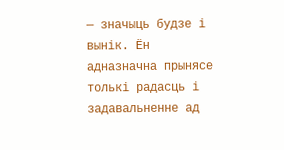— значыць будзе і вынік. Ён адназначна прынясе толькі радасць і задавальненне ад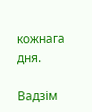кожнага дня.

Вадзім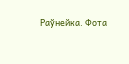Раўнейка. Фота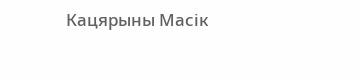Кацярыны Масік